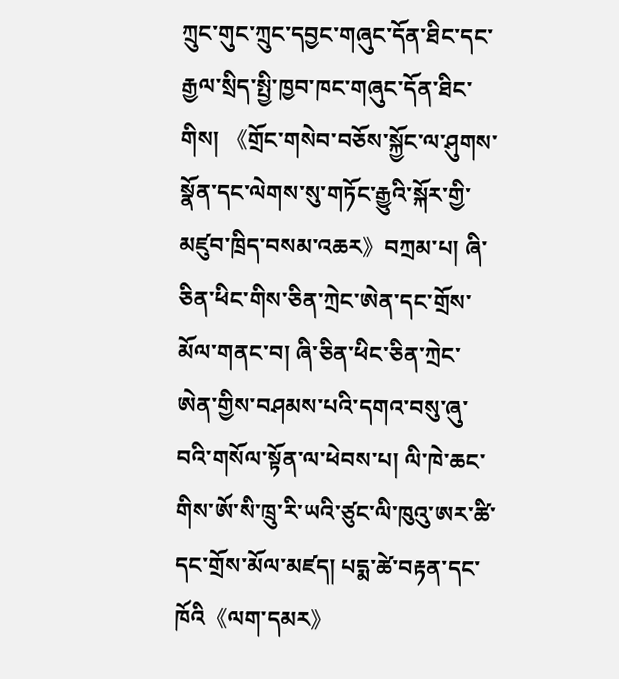ཀྲུང་གུང་ཀྲུང་དབྱང་གཞུང་དོན་ཐིང་དང་རྒྱལ་སྲིད་སྤྱི་ཁྱབ་ཁང་གཞུང་དོན་ཐིང་གིས། 《གྲོང་གསེབ་བཅོས་སྐྱོང་ལ་ཤུགས་སྣོན་དང་ལེགས་སུ་གཏོང་རྒྱུའི་སྐོར་གྱི་མཛུབ་ཁྲིད་བསམ་འཆར》བཀྲམ་པ། ཞི་ཅིན་ཕིང་གིས་ཅིན་ཀྲེང་ཨེན་དང་གྲོས་མོལ་གནང་བ། ཞི་ཅིན་ཕིང་ཅིན་ཀྲེང་ཨེན་གྱིས་བཤམས་པའི་དགའ་བསུ་ཞུ་བའི་གསོལ་སྟོན་ལ་ཕེབས་པ། ལི་ཁེ་ཆང་གིས་ཨོ་སི་ཁྲུ་རི་ཡའི་ཙུང་ལི་ཁུའུ་ཨར་ཚི་དང་གྲོས་མོལ་མཛད། པདྨ་ཚེ་བརྟན་དང་ཁོའི《ལག་དམར》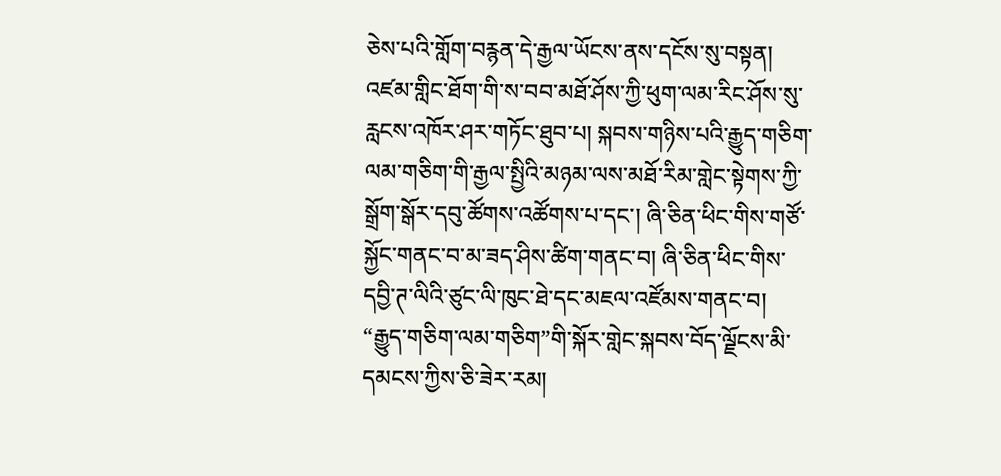ཅེས་པའི་གློག་བརྙན་དེ་རྒྱལ་ཡོངས་ནས་དངོས་སུ་བསྟན། འཛམ་གླིང་ཐོག་གི་ས་བབ་མཐོ་ཤོས་ཀྱི་ཕུག་ལམ་རིང་ཤོས་སུ་རླངས་འཁོར་ཤར་གཏོང་ཐུབ་པ། སྐབས་གཉིས་པའི་རྒྱུད་གཅིག་ལམ་གཅིག་གི་རྒྱལ་སྤྱིའི་མཉམ་ལས་མཐོ་རིམ་གླེང་སྟེགས་ཀྱི་སྒྲོག་སྒོར་དབུ་ཚོགས་འཚོགས་པ་དང་། ཞི་ཅིན་ཕིང་གིས་གཙོ་སྐྱོང་གནང་བ་མ་ཟད་ཤིས་ཚིག་གནང་བ། ཞི་ཅིན་ཕིང་གིས་དབྱི་ཊ་ལིའི་ཙུང་ལི་ཁུང་ཐེ་དང་མཇལ་འཛོམས་གནང་བ། “རྒྱུད་གཅིག་ལམ་གཅིག”གི་སྐོར་གླེང་སྐབས་བོད་ལྗོངས་མི་དམངས་ཀྱིས་ཅི་ཟེར་རམ།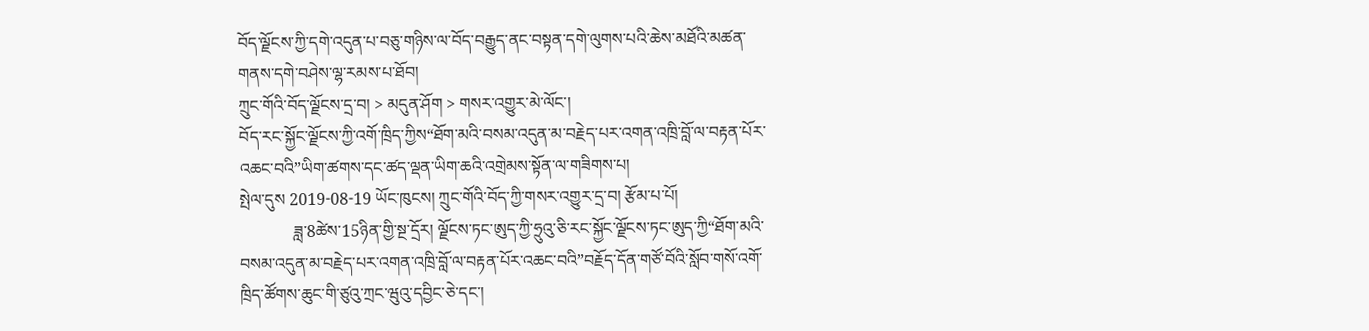བོད་ལྗོངས་ཀྱི་དགེ་འདུན་པ་བཅུ་གཉིས་ལ་བོད་བརྒྱུད་ནང་བསྟན་དགེ་ལུགས་པའི་ཆེས་མཐོའི་མཚན་གནས་དགེ་བཤེས་ལྷ་རམས་པ་ཐོབ།
ཀྲུང་གོའི་བོད་ལྗོངས་དྲ་བ། > མདུན་ཤོག > གསར་འགྱུར་མེ་ལོང་།
བོད་རང་སྐྱོང་ལྗོངས་ཀྱི་འགོ་ཁྲིད་ཀྱིས“ཐོག་མའི་བསམ་འདུན་མ་བརྗེད་པར་འགན་འཁྲི་བློ་ལ་བརྟན་པོར་འཆང་བའི”ཡིག་ཚགས་དང་ཚད་ལྡན་ཡིག་ཆའི་འགྲེམས་སྟོན་ལ་གཟིགས་པ།
སྤེལ་དུས 2019-08-19 ཡོང་ཁུངས། ཀྲུང་གོའི་བོད་ཀྱི་གསར་འགྱུར་དྲ་བ། རྩོམ་པ་པོ།
             ཟླ་8ཚེས་15ཉིན་གྱི་སྔ་དྲོར། ལྗོངས་ཏང་ཨུད་ཀྱི་ཧྲུའུ་ཅི་རང་སྐྱོང་ལྗོངས་ཏང་ཨུད་ཀྱི“ཐོག་མའི་བསམ་འདུན་མ་བརྗེད་པར་འགན་འཁྲི་བློ་ལ་བརྟན་པོར་འཆང་བའི”བརྗོད་དོན་གཙོ་བོའི་སློབ་གསོ་འགོ་ཁྲིད་ཚོགས་ཆུང་གི་ཙུའུ་ཀྲང་ཝུའུ་དབྱིང་ཅེ་དང་།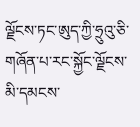ལྗོངས་ཏང་ཨུད་ཀྱི་ཧྲུའུ་ཅི་གཞོན་པ་རང་སྐྱོང་ལྗོངས་མི་དམངས་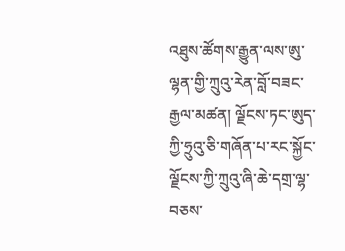འཐུས་ཚོགས་རྒྱུན་ལས་ཨུ་ལྷན་གྱི་ཀྲུའུ་རེན་བློ་བཟང་རྒྱལ་མཚན། ལྗོངས་ཏང་ཨུད་ཀྱི་ཧྲུའུ་ཅི་གཞོན་པ་རང་སྐྱོང་ལྗོངས་ཀྱི་ཀྲུའུ་ཞི་ཆེ་དགྲ་ལྷ་བཅས་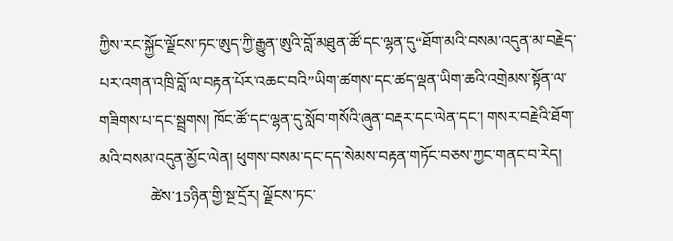ཀྱིས་རང་སྐྱོང་ལྗོངས་ཏང་ཨུད་ཀྱི་རྒྱུན་ཨུའི་བློ་མཐུན་ཚོ་དང་ལྷན་དུ“ཐོག་མའི་བསམ་འདུན་མ་བརྗེད་པར་འགན་འཁྲི་བློ་ལ་བརྟན་པོར་འཆང་བའི”ཡིག་ཚགས་དང་ཚད་ལྡན་ཡིག་ཆའི་འགྲེམས་སྟོན་ལ་གཟིགས་པ་དང་སྦྲགས། ཁོང་ཚོ་དང་ལྷན་དུ་སློབ་གསོའི་ཞུན་བརྡར་དང་ལེན་དང་། གསར་བརྗེའི་ཐོག་མའི་བསམ་འདུན་མྱོང་ལེན། ཕུགས་བསམ་དང་དད་སེམས་བརྟན་གཏོང་བཅས་ཀྱང་གནང་བ་རེད།
             ཚེས་15ཉིན་གྱི་སྔ་དྲོར། ལྗོངས་ཏང་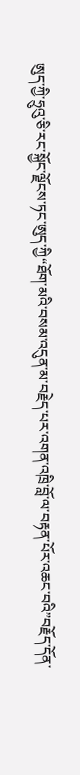ཨུད་ཀྱི་ཧྲུའུ་ཅི་རང་སྐྱོང་ལྗོངས་ཏང་ཨུད་ཀྱི“ཐོག་མའི་བསམ་འདུན་མ་བརྗེད་པར་འགན་འཁྲི་བློ་ལ་བརྟན་པོར་འཆང་བའི”བརྗོད་དོན་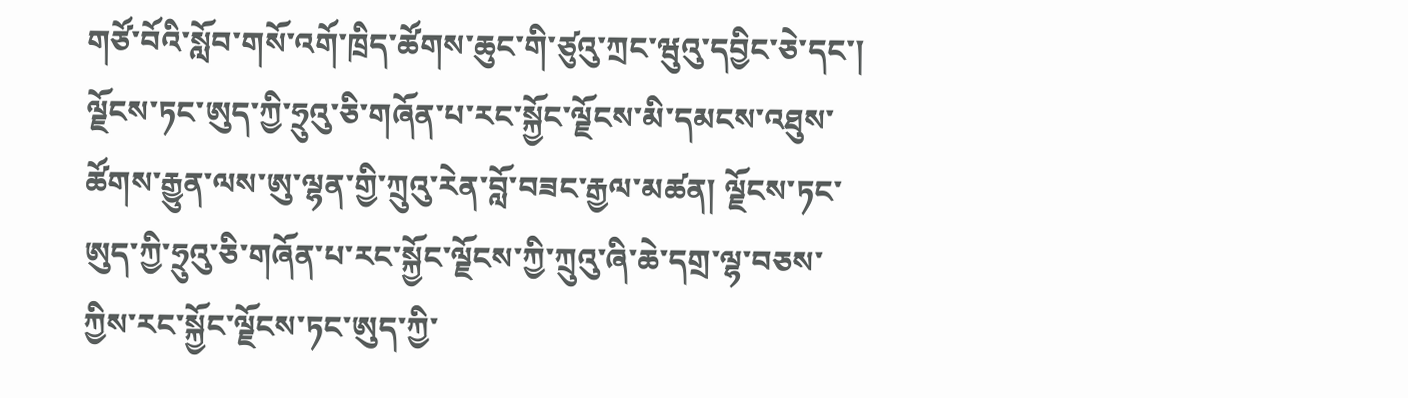གཙོ་བོའི་སློབ་གསོ་འགོ་ཁྲིད་ཚོགས་ཆུང་གི་ཙུའུ་ཀྲང་ཝུའུ་དབྱིང་ཅེ་དང་། ལྗོངས་ཏང་ཨུད་ཀྱི་ཧྲུའུ་ཅི་གཞོན་པ་རང་སྐྱོང་ལྗོངས་མི་དམངས་འཐུས་ཚོགས་རྒྱུན་ལས་ཨུ་ལྷན་གྱི་ཀྲུའུ་རེན་བློ་བཟང་རྒྱལ་མཚན། ལྗོངས་ཏང་ཨུད་ཀྱི་ཧྲུའུ་ཅི་གཞོན་པ་རང་སྐྱོང་ལྗོངས་ཀྱི་ཀྲུའུ་ཞི་ཆེ་དགྲ་ལྷ་བཅས་ཀྱིས་རང་སྐྱོང་ལྗོངས་ཏང་ཨུད་ཀྱི་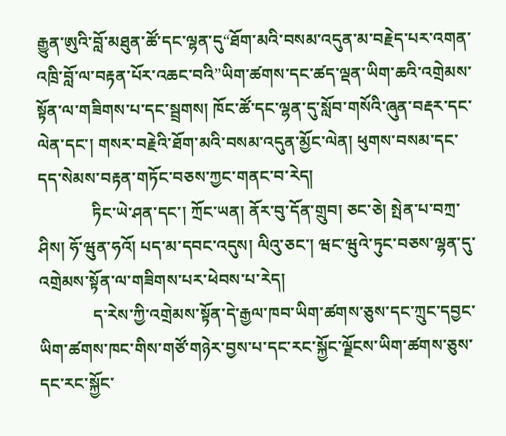རྒྱུན་ཨུའི་བློ་མཐུན་ཚོ་དང་ལྷན་དུ“ཐོག་མའི་བསམ་འདུན་མ་བརྗེད་པར་འགན་འཁྲི་བློ་ལ་བརྟན་པོར་འཆང་བའི”ཡིག་ཚགས་དང་ཚད་ལྡན་ཡིག་ཆའི་འགྲེམས་སྟོན་ལ་གཟིགས་པ་དང་སྦྲགས། ཁོང་ཚོ་དང་ལྷན་དུ་སློབ་གསོའི་ཞུན་བརྡར་དང་ལེན་དང་། གསར་བརྗེའི་ཐོག་མའི་བསམ་འདུན་མྱོང་ལེན། ཕུགས་བསམ་དང་དད་སེམས་བརྟན་གཏོང་བཅས་ཀྱང་གནང་བ་རེད།
             ཏིང་ཡེ་ཤན་དང་། ཀྲོང་ཡན། ནོར་བུ་དོན་གྲུབ། ཅང་ཅེ། སྤེན་པ་བཀྲ་ཤིས། ཧོ་ཝུན་ཧའོ། པད་མ་དབང་འདུས། ལིའུ་ཅང་། ཝང་ཝུའེ་ཏུང་བཅས་ལྷན་དུ་འགྲེམས་སྟོན་ལ་གཟིགས་པར་ཕེབས་པ་རེད།
             ད་རེས་ཀྱི་འགྲེམས་སྟོན་དེ་རྒྱལ་ཁབ་ཡིག་ཚགས་ཅུས་དང་ཀྲུང་དབྱང་ཡིག་ཚགས་ཁང་གིས་གཙོ་གཉེར་བྱས་པ་དང་རང་སྐྱོང་ལྗོངས་ཡིག་ཚགས་ཅུས་དང་རང་སྐྱོང་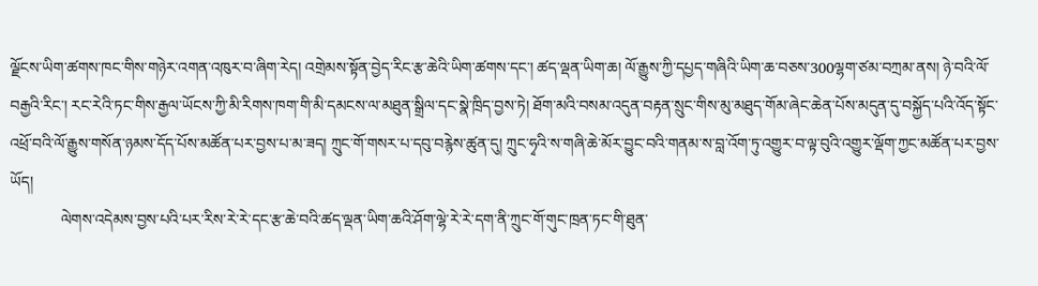ལྗོངས་ཡིག་ཚགས་ཁང་གིས་གཉེར་འགན་འཁུར་བ་ཞིག་རེད། འགྲེམས་སྟོན་བྱེད་རིང་རྩ་ཆེའི་ཡིག་ཚགས་དང་། ཚད་ལྡན་ཡིག་ཆ། ལོ་རྒྱུས་ཀྱི་དཔྱད་གཞིའི་ཡིག་ཆ་བཅས་300ལྷག་ཙམ་བཀྲམ་ནས། ཉེ་བའི་ལོ་བརྒྱའི་རིང་། རང་རེའི་ཏང་གིས་རྒྱལ་ཡོངས་ཀྱི་མི་རིགས་ཁག་གི་མི་དམངས་ལ་མཐུན་སྒྲིལ་དང་སྣེ་ཁྲིད་བྱས་ཏེ། ཐོག་མའི་བསམ་འདུན་བརྟན་སྲུང་གིས་མུ་མཐུད་གོམ་ཞེང་ཆེན་པོས་མདུན་དུ་བསྐྱོད་པའི་འོད་སྟོང་འཕྲོ་བའི་ལོ་རྒྱུས་གསོན་ཉམས་དོད་པོས་མཚོན་པར་བྱས་པ་མ་ཟད། ཀྲུང་གོ་གསར་པ་དབུ་བརྙེས་ཚུན་དུ། ཀྲུང་ཧྭའི་ས་གཞི་ཆེ་མོར་བྱུང་བའི་གནམ་ས་བླ་འོག་ཏུ་འགྱུར་བ་ལྟ་བུའི་འགྱུར་ལྡོག་ཀྱང་མཚོན་པར་བྱས་ཡོད།
             ལེགས་འདེམས་བྱས་པའི་པར་རིས་རེ་རེ་དང་རྩ་ཆེ་བའི་ཚད་ལྡན་ཡིག་ཆའི་ཤོག་ལྷེ་རེ་རེ་དག་ནི་ཀྲུང་གོ་གུང་ཁྲན་ཏང་གི་ཐུན་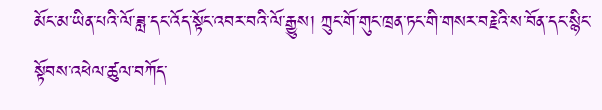མོང་མ་ཡིན་པའི་ལོ་ཟླ་དང་འོད་སྟོང་འབར་བའི་ལོ་རྒྱུས། ཀྲུང་གོ་གུང་ཁྲན་ཏང་གི་གསར་བརྗེའི་ས་བོན་དང་སྙིང་སྟོབས་འཕེལ་ཚུལ་བཀོད་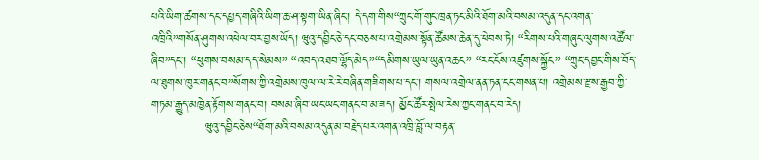པའི་ཡིག་ཚགས་དང་དཔྱད་གཞིའི་ཡིག་ཆ་ཤ་སྟག་ཡིན་ཞིང་། དེ་དག་གིས“ཀྲུང་གོ་གུང་ཁྲན་ཏང་མིའི་ཐོག་མའི་བསམ་འདུན་དང་འགན་འཁྲིའི”གསོན་ཤུགས་འཕེལ་བར་བྱས་ཡོད། ཝུའུ་དབྱིང་ཅེ་དང་བཅས་པ་འགྲེམས་སྟོན་ཚོམས་ཆེན་དུ་ཕེབས་ཏེ། “རིགས་པའི་གཞུང་ལུགས་འཚོལ་ཞིབ”དང་། “ཕུགས་བསམ་དད་སེམས” “འབད་འཐབ་ལྷོད་མེད”“དམིགས་ཡུལ་ཡུན་འཆང” “རང་ངོས་འཛུགས་སྐྱོང” “ཀྲུང་དབྱང་གིས་བོད་ལ་ཐུགས་ཁུར་གནང་བ”སོགས་ཀྱི་འགྲེམས་ཁུལ་ལ་རེ་རེ་བཞིན་གཟིགས་པ་དང་། གསལ་འགྲེལ་ནན་ཏན་ངང་གསན་པ། འགྲེམས་རྫས་རྒྱབ་ཀྱི་གཏམ་རྒྱུད་མཁྱེན་རྟོགས་གནང་བ། བསམ་ཞིབ་ཡང་ཡང་གནང་བ་མ་ཟད། མྱོང་ཚོར་སྤེལ་རེས་ཀྱང་གནང་བ་རེད།
             ཝུའུ་དབྱིང་ཅེས“ཐོག་མའི་བསམ་འདུན་མ་བརྗེད་པར་འགན་འཁྲི་བློ་ལ་བརྟན་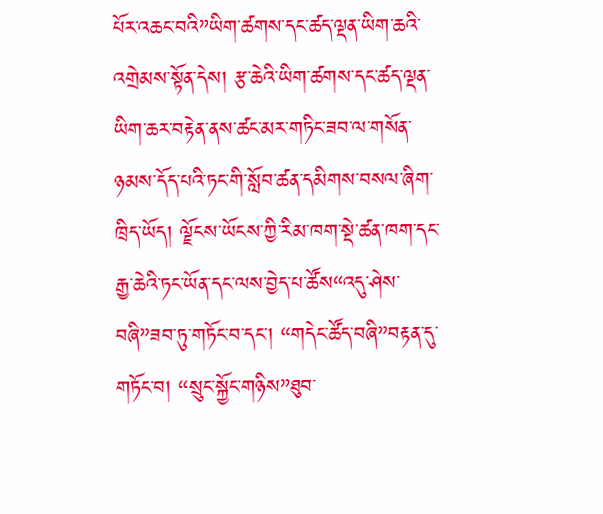པོར་འཆང་བའི”ཡིག་ཚགས་དང་ཚད་ལྡན་ཡིག་ཆའི་འགྲེམས་སྟོན་དེས། རྩ་ཆེའི་ཡིག་ཚགས་དང་ཚད་ལྡན་ཡིག་ཆར་བརྟེན་ནས་ཚང་མར་གཏིང་ཟབ་ལ་གསོན་ཉམས་དོད་པའི་ཏང་གི་སློབ་ཚན་དམིགས་བསལ་ཞིག་ཁྲིད་ཡོད། ལྗོངས་ཡོངས་ཀྱི་རིམ་ཁག་སྡེ་ཚན་ཁག་དང་རྒྱ་ཆེའི་ཏང་ཡོན་དང་ལས་བྱེད་པ་ཚོས“འདུ་ཤེས་བཞི”ཟབ་ཏུ་གཏོང་བ་དང་། “གདེང་ཚོད་བཞི”བརྟན་དུ་གཏོང་བ། “སྲུང་སྐྱོང་གཉིས”ཐུབ་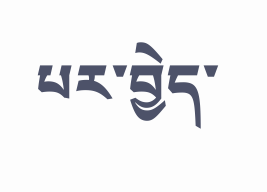པར་བྱེད་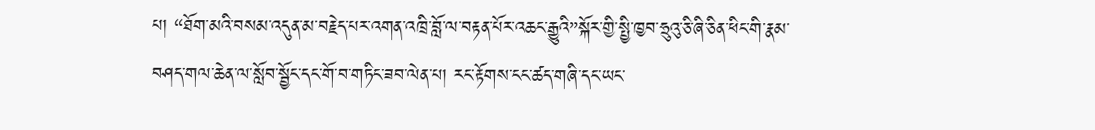པ། “ཐོག་མའི་བསམ་འདུན་མ་བརྗེད་པར་འགན་འཁྲི་བློ་ལ་བརྟན་པོར་འཆང་རྒྱུའི”སྐོར་གྱི་སྤྱི་ཁྱབ་ཧྲུའུ་ཅི་ཞི་ཅིན་ཕིང་གི་རྣམ་བཤད་གལ་ཆེན་ལ་སློབ་སྦྱོང་དང་གོ་བ་གཏིང་ཟབ་ལེན་པ། རང་རྟོགས་ངང་ཚད་གཞི་དང་ཡང་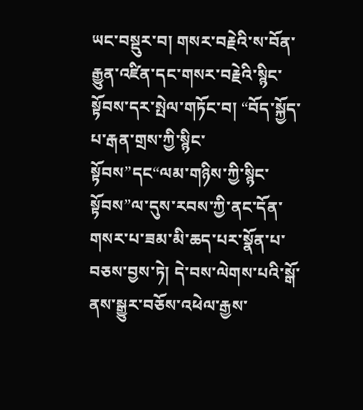ཡང་བསྡུར་བ། གསར་བརྗེའི་ས་བོན་རྒྱུན་འཛིན་དང་གསར་བརྗེའི་སྙིང་སྟོབས་དར་སྤེལ་གཏོང་བ། “བོད་སྐྱོད་པ་རྒན་གྲས་ཀྱི་སྙིང་སྟོབས”དང“ལམ་གཉིས་ཀྱི་སྙིང་སྟོབས”ལ་དུས་རབས་ཀྱི་ནང་དོན་གསར་པ་ཟམ་མི་ཆད་པར་སྣོན་པ་བཅས་བྱས་ཏེ། དེ་བས་ལེགས་པའི་སྒོ་ནས་སྒྱུར་བཅོས་འཕེལ་རྒྱས་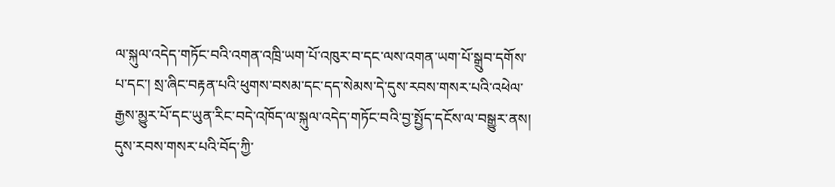ལ་སྐུལ་འདེད་གཏོང་བའི་འགན་འཁྲི་ཡག་པོ་འཁུར་བ་དང་ལས་འགན་ཡག་པོ་སྒྲུབ་དགོས་པ་དང་། སྲ་ཞིང་བརྟན་པའི་ཕུགས་བསམ་དང་དད་སེམས་དེ་དུས་རབས་གསར་པའི་འཕེལ་རྒྱས་མྱུར་པོ་དང་ཡུན་རིང་བདེ་འཁོད་ལ་སྐུལ་འདེད་གཏོང་བའི་བྱ་སྤྱོད་དངོས་ལ་བསྒྱུར་ནས། དུས་རབས་གསར་པའི་བོད་ཀྱི་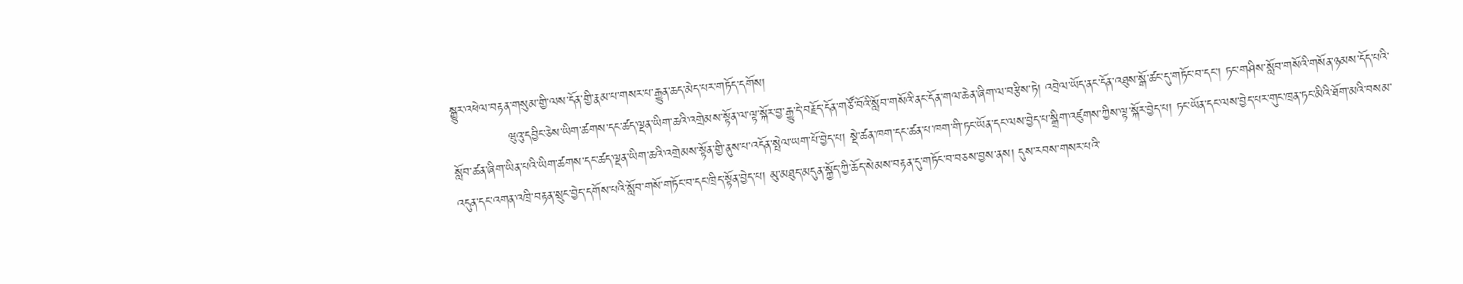སྒྱུར་འཕེལ་བརྟན་གསུམ་གྱི་ལས་དོན་གྱི་རྣམ་པ་གསར་པ་རྒྱུན་ཆད་མེད་པར་གཏོད་དགོས།
             ཝུའུ་དབྱིང་ཅེས་ཡིག་ཚགས་དང་ཚད་ལྡན་ཡིག་ཆའི་འགྲེམས་སྟོན་ལ་ལྟ་སྐོར་བྱ་རྒྱུ་དེ་བརྗོད་དོན་གཙོ་བོའི་སློབ་གསོའི་ནང་དོན་གལ་ཆེན་ཞིག་ལ་བརྩིས་ཏེ། འབྲེལ་ཡོད་ནང་དོན་འཐུས་སྒོ་ཚང་དུ་གཏོང་བ་དང་། ཏང་གཤིས་སློབ་གསོའི་གསོན་ཉམས་དོད་པའི་སློབ་ཚན་ཞིག་ཡིན་པའི་ཡིག་ཚགས་དང་ཚད་ལྡན་ཡིག་ཆའི་འགྲེམས་སྟོན་གྱི་ནུས་པ་འདོན་སྤེལ་ཡག་པོ་བྱེད་པ། སྡེ་ཚན་ཁག་དང་ཚན་པ་ཁག་གི་ཏང་ཡོན་དང་ལས་བྱེད་པ་སྒྲིག་འཛུགས་ཀྱིས་ལྟ་སྐོར་བྱེད་པ། ཏང་ཡོན་དང་ལས་བྱེད་པར་གུང་ཁྲན་ཏང་མིའི་ཐོག་མའི་བསམ་འདུན་དང་འགན་འཁྲི་བརྟན་སྲུང་བྱེད་དགོས་པའི་སློབ་གསོ་གཏོང་བ་དང་ཁྲིད་སྟོན་བྱེད་པ། མུ་མཐུད་མདུན་སྐྱོད་ཀྱི་ཆོད་སེམས་བརྟན་དུ་གཏོང་བ་བཅས་བྱས་ནས། དུས་རབས་གསར་པའི་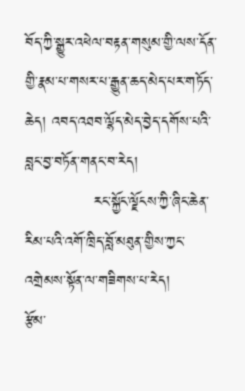བོད་ཀྱི་སྒྱུར་འཕེལ་བརྟན་གསུམ་གྱི་ལས་དོན་གྱི་རྣམ་པ་གསར་པ་རྒྱུན་ཆད་མེད་པར་གཏོད་ཆེད། འབད་འཐབ་ལྷོད་མེད་བྱེད་དགོས་པའི་བླང་བྱ་བཏོན་གནང་བ་རེད།
             རང་སྐྱོང་ལྗོངས་ཀྱི་ཞིང་ཆེན་རིམ་པའི་འགོ་ཁྲིད་བློ་མཐུན་གྱིས་ཀྱང་འགྲེམས་སྟོན་ལ་གཟིགས་པ་རེད།
རྩོམ་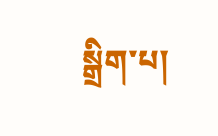སྒྲིག་པ།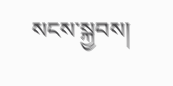སངས་སྐྱབས།